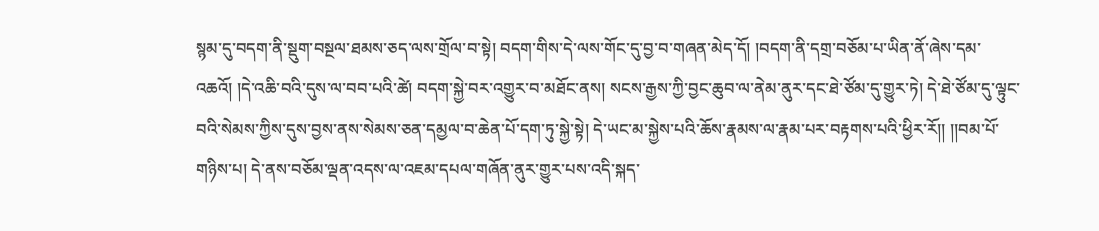སྙམ་དུ་བདག་ནི་སྡུག་བསྔལ་ཐམས་ཅད་ལས་གྲོལ་བ་སྟེ། བདག་གིས་དེ་ལས་གོང་དུ་བྱ་བ་གཞན་མེད་དོ། །བདག་ནི་དགྲ་བཅོམ་པ་ཡིན་ནོ་ཞེས་དམ་འཆའོ། །དེ་འཆི་བའི་དུས་ལ་བབ་པའི་ཚེ། བདག་སྐྱེ་བར་འགྱུར་བ་མཐོང་ནས། སངས་རྒྱས་ཀྱི་བྱང་ཆུབ་ལ་ནེམ་ནུར་དང་ཐེ་ཙོམ་དུ་གྱུར་ཏེ། དེ་ཐེ་ཙོམ་དུ་ལྟུང་བའི་སེམས་ཀྱིས་དུས་བྱས་ནས་སེམས་ཅན་དམྱལ་བ་ཆེན་པོ་དག་ཏུ་སྐྱེ་སྟེ། དེ་ཡང་མ་སྐྱེས་པའི་ཆོས་རྣམས་ལ་རྣམ་པར་བརྟགས་པའི་ཕྱིར་རོ།། །།བམ་པོ་གཉིས་པ། དེ་ནས་བཅོམ་ལྡན་འདས་ལ་འཇམ་དཔལ་གཞོན་ནུར་གྱུར་པས་འདི་སྐད་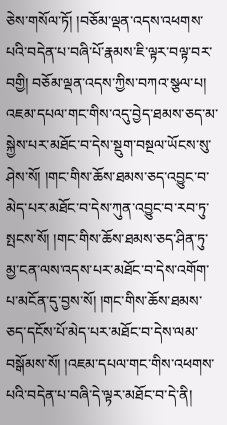ཅེས་གསོལ་ཏོ། །བཅོམ་ལྡན་འདས་འཕགས་པའི་བདེན་པ་བཞི་པོ་རྣམས་ཇི་ལྟར་བལྟ་བར་བགྱི། བཅོམ་ལྡན་འདས་ཀྱིས་བཀའ་སྩལ་པ། འཇམ་དཔལ་གང་གིས་འདུ་བྱེད་ཐམས་ཅད་མ་སྐྱེས་པར་མཐོང་བ་དེས་སྡུག་བསྔལ་ཡོངས་སུ་ཤེས་སོ། །གང་གིས་ཆོས་ཐམས་ཅད་འབྱུང་བ་མེད་པར་མཐོང་བ་དེས་ཀུན་འབྱུང་བ་རབ་ཏུ་སྤངས་སོ། །གང་གིས་ཆོས་ཐམས་ཅད་ཤིན་ཏུ་མྱ་ངན་ལས་འདས་པར་མཐོང་བ་དེས་འགོག་པ་མངོན་དུ་བྱས་སོ། །གང་གིས་ཆོས་ཐམས་ཅད་དངོས་པོ་མེད་པར་མཐོང་བ་དེས་ལམ་བསྒོམས་སོ། །འཇམ་དཔལ་གང་གིས་འཕགས་པའི་བདེན་པ་བཞི་དེ་ལྟར་མཐོང་བ་དེ་ནི།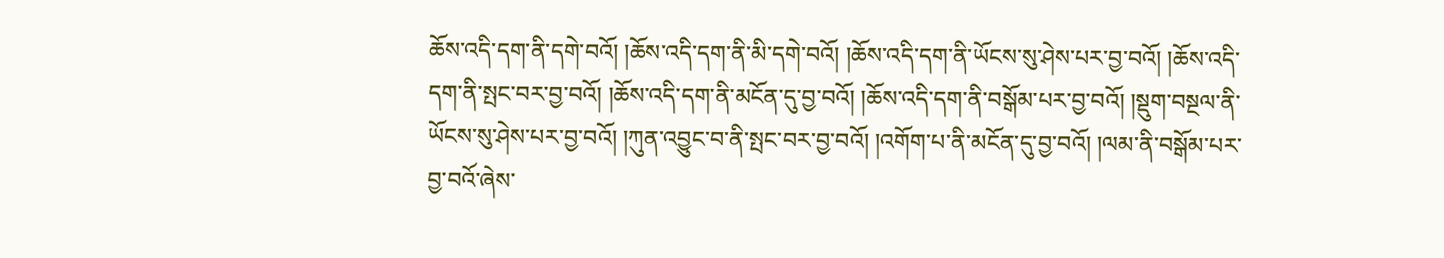ཆོས་འདི་དག་ནི་དགེ་བའོ། །ཆོས་འདི་དག་ནི་མི་དགེ་བའོ། །ཆོས་འདི་དག་ནི་ཡོངས་སུ་ཤེས་པར་བྱ་བའོ། །ཆོས་འདི་དག་ནི་སྤང་བར་བྱ་བའོ། །ཆོས་འདི་དག་ནི་མངོན་དུ་བྱ་བའོ། །ཆོས་འདི་དག་ནི་བསྒོམ་པར་བྱ་བའོ། །སྡུག་བསྔལ་ནི་ཡོངས་སུ་ཤེས་པར་བྱ་བའོ། །ཀུན་འབྱུང་བ་ནི་སྤང་བར་བྱ་བའོ། །འགོག་པ་ནི་མངོན་དུ་བྱ་བའོ། །ལམ་ནི་བསྒོམ་པར་བྱ་བའོ་ཞེས་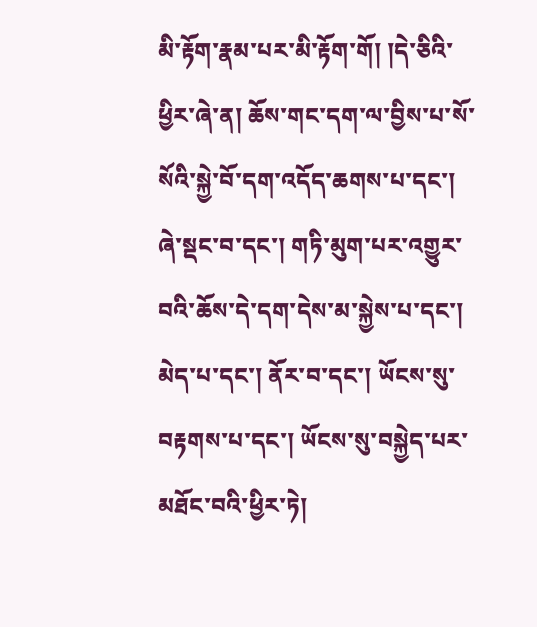མི་རྟོག་རྣམ་པར་མི་རྟོག་གོ། །དེ་ཅིའི་ཕྱིར་ཞེ་ན། ཆོས་གང་དག་ལ་བྱིས་པ་སོ་སོའི་སྐྱེ་བོ་དག་འདོད་ཆགས་པ་དང་། ཞེ་སྡང་བ་དང་། གཏི་མུག་པར་འགྱུར་བའི་ཆོས་དེ་དག་དེས་མ་སྐྱེས་པ་དང་། མེད་པ་དང་། ནོར་བ་དང་། ཡོངས་སུ་བརྟགས་པ་དང་། ཡོངས་སུ་བསྐྱེད་པར་མཐོང་བའི་ཕྱིར་ཏེ།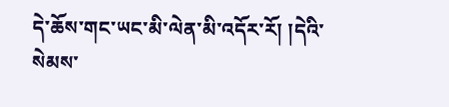དེ་ཆོས་གང་ཡང་མི་ལེན་མི་འདོར་རོ། །དེའི་སེམས་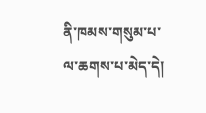ནི་ཁམས་གསུམ་པ་ལ་ཆགས་པ་མེད་དེ།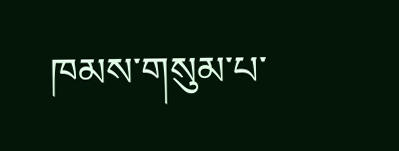ཁམས་གསུམ་པ་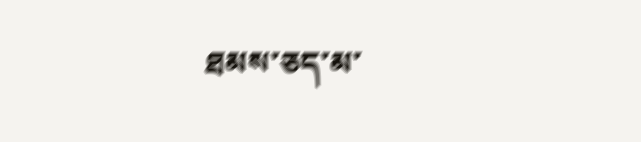ཐམས་ཅད་མ་